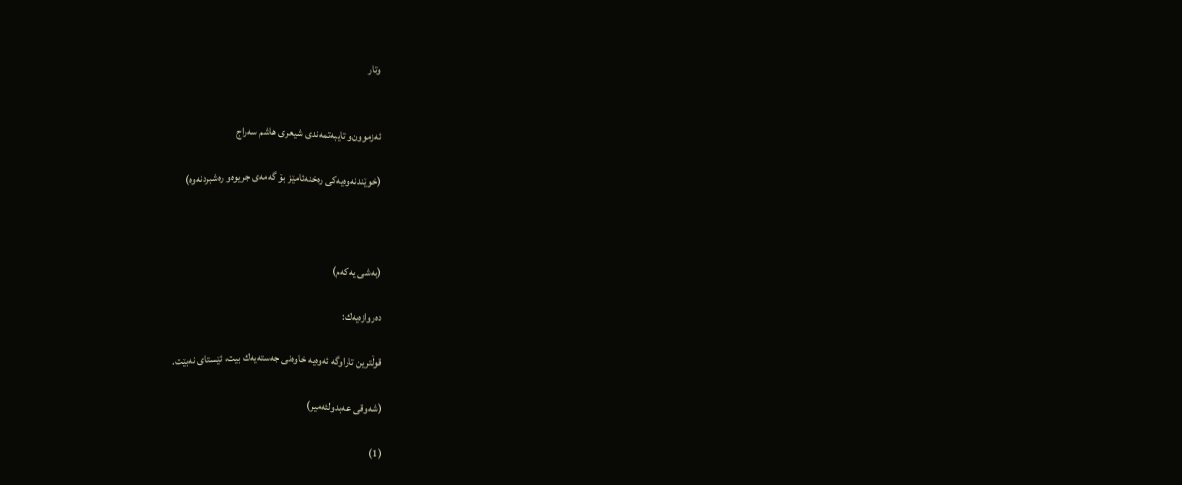وتار


ئه‌زموون‌و تایبه‌تمه‌ندی‌ شیعری‌ هاشم سه‌راج

(خوێندنه‌وه‌یه‌كی‌ ره‌خنه‌ئامێز بۆ گه‌مه‌ی‌ جریوه‌‌و ره‌شبردنه‌وه‌)



(به‌شی‌ یه‌كه‌م)

ده‌روازه‌یه‌ك:

قوڵترین تاراوگه‌ ئه‌وه‌یه‌ خاوه‌نی‌ جه‌سته‌یه‌ك بیت، ئێستای‌ نه‌بێت.

(شه‌وقی‌ عه‌بدولئه‌میر)

(1)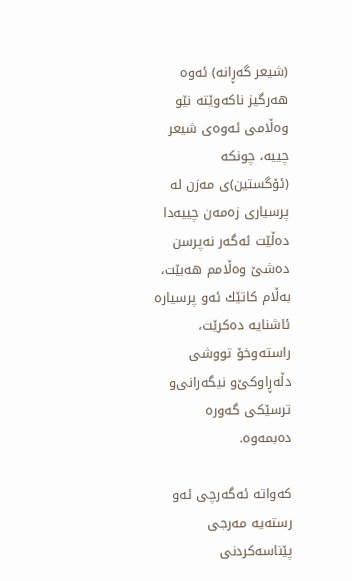(شیعر گه‌ڕانه‌) ئه‌وه‌ هه‌رگیز ناكه‌وێته‌ نێو وه‌ڵامی‌ ئه‌وه‌ی‌ شیعر چییه‌، چونكه‌ (ئۆگستین)ی‌ مه‌زن له‌ پرسیاری‌ زه‌مه‌ن چییه‌دا ده‌ڵێت ئه‌گه‌ر نه‌پرسن ده‌شێ‌ وه‌ڵامم هه‌بێت، به‌ڵام كاتێك ئه‌و پرسیاره‌ ئاشنایه‌ ده‌كرێت، راسته‌وخۆ تووشی‌ دڵه‌ڕاوكێ‌‌و نیگه‌رانی‌‌و ترسێكی‌ گه‌وره‌ ده‌بمه‌وه‌.

كه‌واته‌ ئه‌گه‌رچی‌ ئه‌و رسته‌یه‌ مه‌رجی‌ پێناسه‌كردنی‌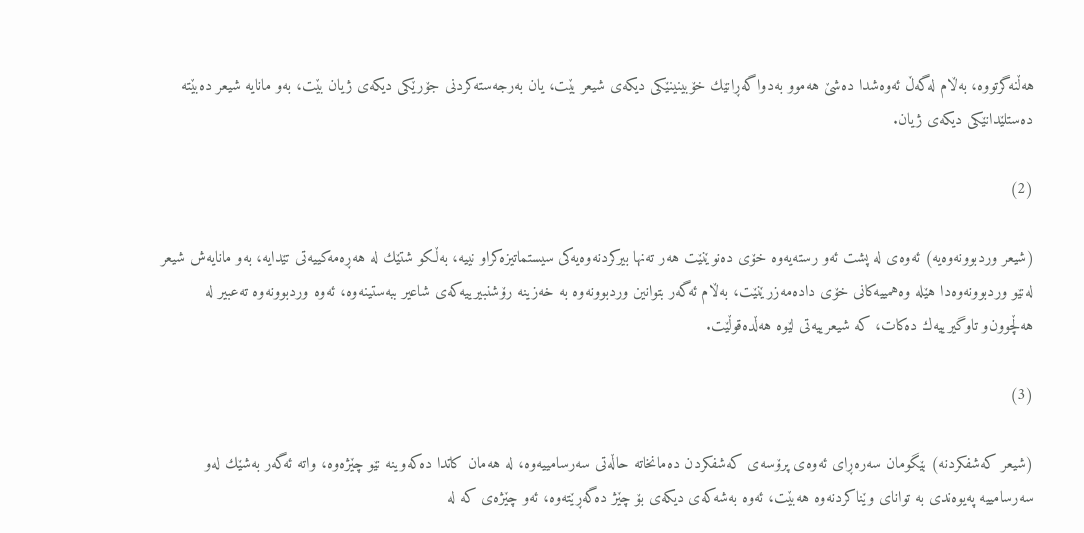هه‌ڵنه‌گرتووه‌، به‌ڵام له‌گه‌ڵ‌ ئه‌وه‌شدا ده‌شێ‌ هه‌موو به‌دواگه‌ڕانێك خۆبینینێكی‌ دیكه‌ی‌ شیعر بێت، یان به‌رجه‌سته‌كردنی‌ جۆرێكی‌ دیكه‌ی‌ ژیان بێت، به‌و مانایه‌ شیعر ده‌بێته‌ ده‌ستلێدانێكی‌ دیكه‌ی‌ ژیان.

(2)

(شیعر وردبوونه‌وه‌یه‌) ئه‌وه‌ی‌ له‌ پشت ئه‌و رسته‌یه‌وه‌ خۆی‌ ده‌نوێنێت هه‌ر ته‌نها بیركردنه‌وه‌یه‌كی‌ سیستماتیزه‌كراو نییه‌، به‌ڵكو شتێك له‌ هه‌ڕه‌مه‌كییه‌تی‌ تێدایه‌، به‌و مانایه‌ش شیعر له‌نێو وردبوونه‌وه‌دا هێله‌ وه‌همییه‌كانی‌ خۆی‌ داده‌مه‌زرێنێت، به‌ڵام ئه‌گه‌ر بتوانین وردبوونه‌وه‌ به‌ خه‌زینه‌ رۆشنبیرییه‌كه‌ی‌ شاعیر ببه‌ستینه‌وه‌، ئه‌وه‌ وردبوونه‌وه‌ ته‌عبیر له‌ هه‌ڵچوون‌و تاوگیرییه‌ك ده‌كات، كه‌ شیعرییه‌تی‌ لێوه‌ هه‌ڵده‌قوڵێت.

(3)

(شیعر كه‌شفكردنه‌) بێگومان سه‌ره‌ڕای‌ ئه‌وه‌ی‌ پرۆسه‌ی‌ كه‌شفكردن ده‌مانخاته‌ حاڵه‌تی‌ سه‌رسامییه‌وه‌، له‌ هه‌مان كاتدا ده‌كه‌وینه‌ نێو چێژه‌وه‌، واته‌ ئه‌گه‌ر به‌شێك له‌و سه‌رسامییه‌ په‌یوه‌ندی‌ به‌ توانای‌ وێناكردنه‌وه‌ هه‌بێت، ئه‌وه‌ به‌شه‌كه‌ی‌ دیكه‌ی‌ بۆ چێژ ده‌گه‌ڕێته‌وه‌، ئه‌و چێژه‌ی‌ كه‌ له‌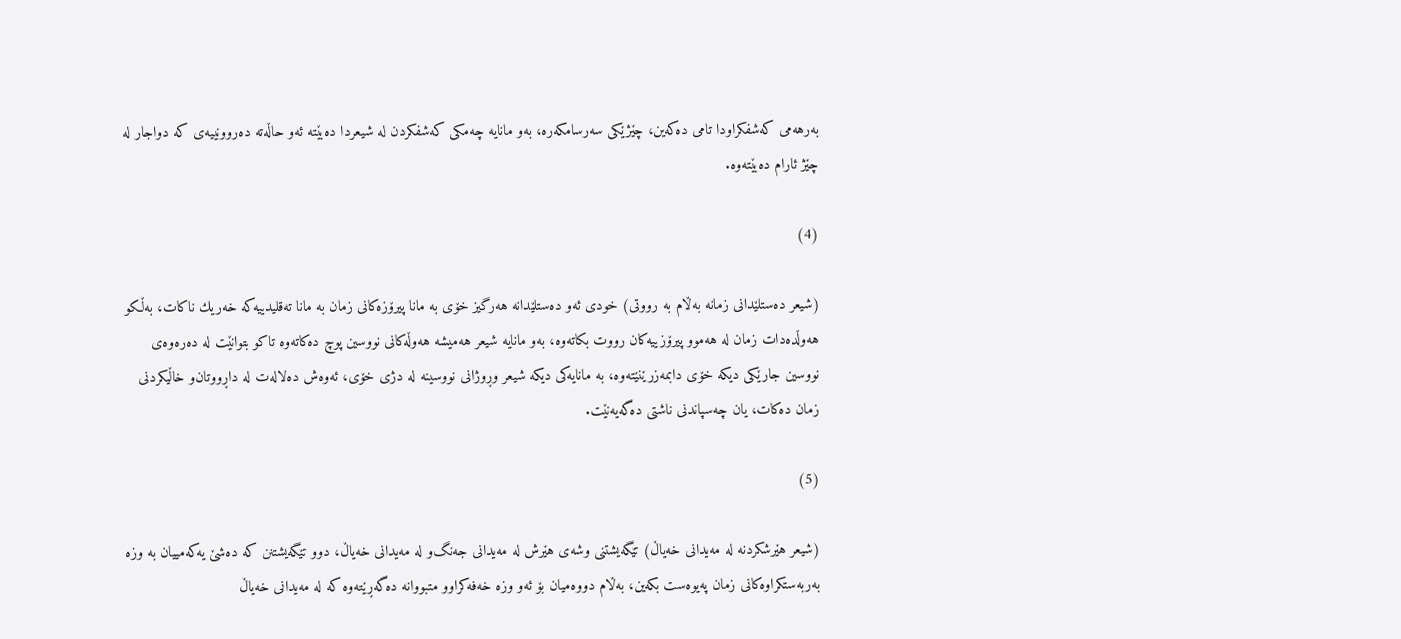به‌رهه‌می‌ كه‌شفكراودا تامی‌ ده‌كه‌ین، چێژێكی‌ سه‌رسامكه‌ره‌، به‌و مانایه‌ چه‌مكی‌ كه‌شفكردن له‌ شیعردا ده‌بێته‌ ئه‌و حاڵه‌ته‌ ده‌روونییه‌ی‌ كه‌ دواجار له‌ چێژ ئارام ده‌بێته‌وه‌.

(4)

(شیعر ده‌ستلێدانی‌ زمانه‌ به‌ڵام به‌ رووتی‌) خودی‌ ئه‌و ده‌ستلێدانه‌ هه‌رگیز خۆی‌ به‌ مانا پیرۆزه‌كانی‌ زمان به‌ مانا ته‌قلیدییه‌كه‌ خه‌ریك ناكات، به‌ڵكو هه‌وڵده‌دات زمان له‌ هه‌موو پیرۆزییه‌كان رووت بكاته‌وه‌، به‌و مانایه‌ شیعر هه‌میشه‌ هه‌وڵه‌كانی‌ نووسین پوچ ده‌كاته‌وه‌ تاكو بتوانێت له‌ ده‌ره‌وه‌ی‌ نووسین جارێكی‌ دیكه‌ خۆی‌ دابمه‌زرێنێته‌وه‌، به‌ مانایه‌كی‌ دیكه‌ شیعر وڕوژانی‌ نووسینه‌ له‌ دژی‌ خۆی‌، ئه‌وه‌ش ده‌لاله‌ت له‌ داڕووتان‌و خاڵیكردنی‌ زمان ده‌كات، یان چه‌سپاندنی‌ ناشتی‌ ده‌گه‌یه‌نێت.

(5)

(شیعر هێرشكردنه‌ له‌ مه‌یدانی‌ خه‌یاڵ‌) تێگه‌یشتنی‌ وشه‌ی‌ هێرش له‌ مه‌یدانی‌ جه‌نگ‌و له‌ مه‌یدانی‌ خه‌یاڵ‌، دوو تێگه‌یشتنن كه‌ ده‌شێ‌ یه‌كه‌مییان به‌ وزه‌ به‌ربه‌ستكراوه‌كانی‌ زمان په‌یوه‌ست بكه‌ین، به‌ڵام دووه‌میان بۆ ئه‌و وزه‌ خه‌فه‌كراو‌و متبووانه‌ ده‌گه‌ڕێته‌وه‌ كه‌ له‌ مه‌یدانی‌ خه‌یاڵ‌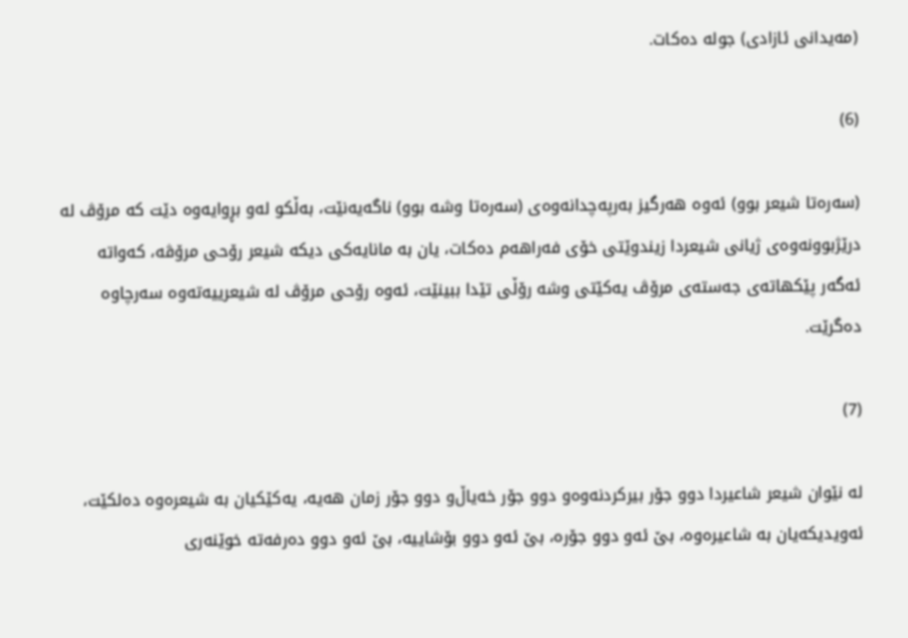(مه‌یدانی‌ ئازادی‌) جوله‌ ده‌كات.

(6)

(سه‌ره‌تا شیعر بوو) ئه‌وه‌ هه‌رگیز به‌رپه‌چدانه‌وه‌ی‌ (سه‌ره‌تا وشه‌ بوو) ناگه‌یه‌نێت، به‌ڵكو له‌و بڕوایه‌وه‌ دێت كه‌ مرۆڤ له‌ درێژبوونه‌وه‌ی‌ ژیانی‌ شیعردا زیندوێتی‌ خۆی‌ فه‌راهه‌م ده‌كات، یان به‌ مانایه‌كی‌ دیكه‌ شیعر رۆحی‌ مرۆڤه‌، كه‌واته‌ ئه‌گه‌ر پێكهاته‌ی‌ جه‌سته‌ی‌ مرۆڤ یه‌كێتی‌ وشه‌ رۆڵی‌ تێدا ببینێت، ئه‌وه‌ رۆحی‌ مرۆڤ له‌ شیعرییه‌ته‌وه‌ سه‌رچاوه‌ ده‌گرێت.

(7)

له‌ نێوان شیعر شاعیردا دوو جۆر بیركردنه‌وه‌‌و دوو جۆر خه‌یاڵ‌‌و دوو جۆر زمان هه‌یه‌، یه‌كێكیان به‌ شیعره‌وه‌ ده‌لكێت، ئه‌ویدیكه‌یان به‌ شاعیره‌وه‌، بێ‌ ئه‌و دوو جۆره‌، بێ‌ ئه‌و دوو بۆشاییه‌، بێ‌ ئه‌و دوو ده‌رفه‌ته‌ خوێنه‌ری‌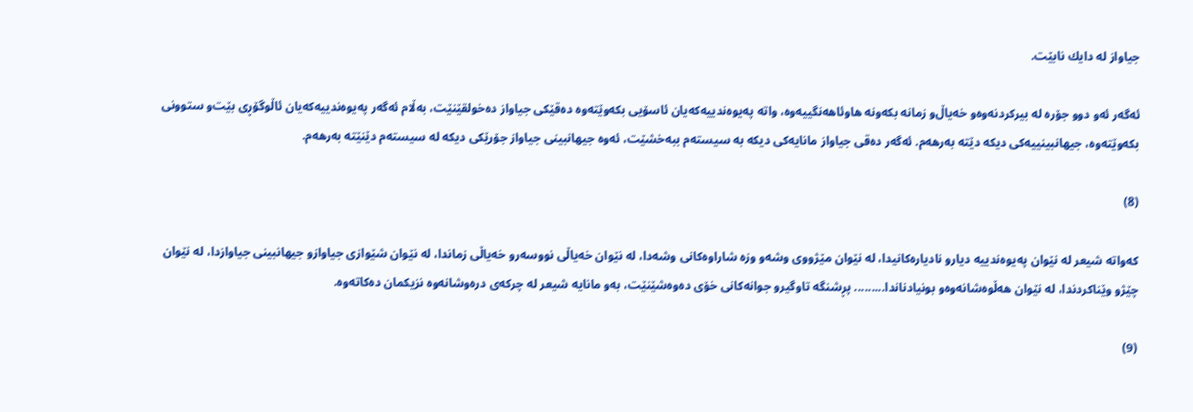جیاواز له‌ دایك نابێت.

ئه‌گه‌ر ئه‌و دوو جۆره‌ له‌ بیركردنه‌وه‌‌و خه‌یاڵ‌‌و زمانه‌ بكه‌ونه‌ هاوئاهه‌نگییه‌وه‌، واته‌ په‌یوه‌ندییه‌كه‌یان ئاسۆیی‌ بكه‌وێته‌وه‌ ده‌قێكی‌ جیاواز ده‌خولقێنێت، به‌ڵام ئه‌گه‌ر په‌یوه‌ندییه‌كه‌یان ئاڵوگۆڕی‌ بێت‌و ستوونی‌ بكه‌وێته‌وه‌، جیهانبینییه‌كی‌ دیكه‌ دێته‌ به‌رهه‌م. ئه‌گه‌ر ده‌قی‌ جیاواز مانایه‌كی‌ دیكه‌ به‌ سیسته‌م ببه‌خشێت، ئه‌وه‌ جیهانبینی‌ جیاواز جۆرێكی‌ دیكه‌ له‌ سیسته‌م دێنێته‌ به‌رهه‌م.

(8)

كه‌واته‌ شیعر له‌ نێوان په‌یوه‌ندییه‌ دیار‌و نادیاره‌كانیدا، له‌ نێوان مێژووی‌ وشه‌‌و وزه‌ شاراوه‌كانی‌ وشه‌دا، له‌ نێوان خه‌یاڵی‌ نووسه‌ر‌و خه‌یاڵی‌ زماندا، له‌ نێوان شێوازی‌ جیاواز‌و جیهانبینی‌ جیاوازدا، له‌ نێوان چێژ‌و وێناكردندا، له‌ نێوان هه‌ڵوه‌شانه‌وه‌‌و بونیادناندا......... پڕشنگه‌ تاوگیر‌و جوانه‌كانی‌ خۆی‌ ده‌وه‌شێنێت، به‌و مانایه‌ شیعر له‌ چركه‌ی‌ دره‌وشانه‌وه‌ نزیكمان ده‌كاته‌وه‌.

(9)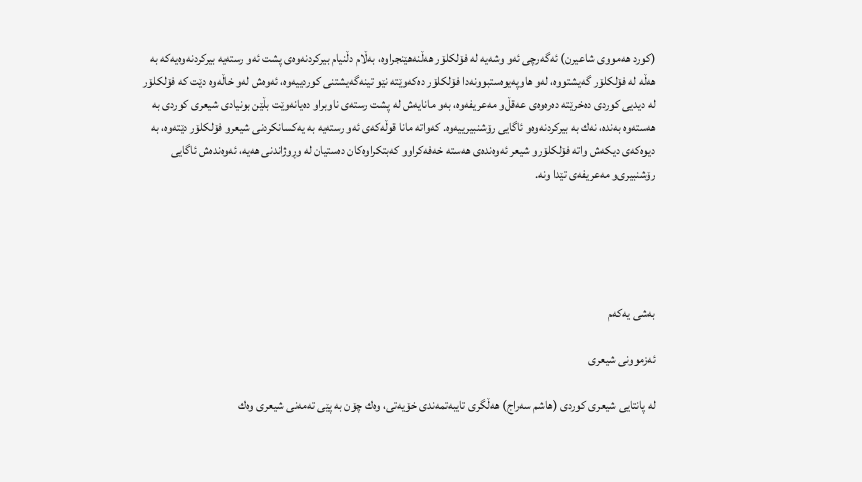(كورد هه‌مووی‌ شاعیرن) ئه‌گه‌رچی‌ ئه‌و وشه‌یه‌ له‌ فۆلكلۆر هه‌ڵنه‌هێنجراوه‌، به‌ڵام دڵنیام بیركردنه‌وه‌ی‌ پشت ئه‌و رسته‌یه‌ بیركردنه‌وه‌یه‌كه‌ به‌ هه‌ڵه‌ له‌ فۆلكلۆر گه‌یشتووه‌، له‌و هاوپه‌یوه‌ستبوونه‌دا فۆلكلۆر ده‌كه‌وێته‌ نێو تینه‌گه‌یشتنی‌ كوردییه‌وه‌، ئه‌وه‌ش له‌و خاڵه‌وه‌ دێت كه‌ فۆلكلۆر له‌ دیدیی‌ كوردی‌ ده‌خرێته‌ ده‌ره‌وه‌ی‌ عه‌قڵ‌‌و مه‌عریفه‌وه‌، به‌و مانایه‌ش له‌ پشت رسته‌ی‌ ناوبراو ده‌یانه‌وێت بڵێن بونیادی‌ شیعری‌ كوردی‌ به‌ هه‌سته‌وه‌ به‌نده‌، نه‌ك به‌ بیركردنه‌وه‌‌و ئاگایی‌ رۆشنبیرییه‌وه‌. كه‌واته‌ مانا قوڵه‌كه‌ی‌ ئه‌و رسته‌یه‌ به‌ یه‌كسانكردنی‌ شیعر‌و فۆلكلۆر دێته‌وه‌، به‌ دیوه‌كه‌ی‌ دیكه‌ش واته‌ فۆلكلۆر‌و شیعر ئه‌وه‌نده‌ی‌ هه‌سته‌ خه‌فه‌كراو‌و كه‌بتكراوه‌كان ده‌ستیان له‌ وڕوژاندنی‌ هه‌یه‌، ئه‌وه‌نده‌ش ئاگایی‌ رۆشنبیری‌‌و مه‌عریفه‌ی‌ تێدا ونه‌.





به‌شی‌ یه‌كه‌م

ئه‌زموونی‌ شیعری‌

له‌ پانتایی‌ شیعری‌ كوردی‌ (هاشم سه‌راج) هه‌ڵگری‌ تایبه‌تمه‌ندی‌ خۆیه‌تی‌، وه‌ك چۆن به‌ پێی‌ ته‌مه‌نی‌ شیعری‌ وه‌ك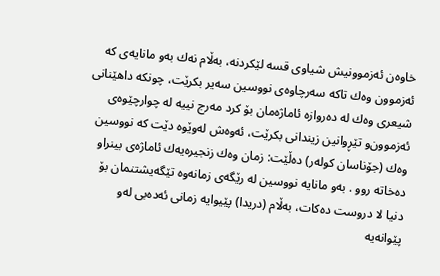خاوه‌ن ئه‌زموونیش شیاوی‌ قسه‌ لێكردنه‌، به‌ڵام نه‌ك به‌و مانایه‌ی‌ كه‌ ئه‌زموون وه‌ك تاكه‌ سه‌رچاوه‌ی‌ نووسین سه‌یر بكرێت، چونكه‌ داهێنانی‌ شیعری‌ وه‌ك له‌ ده‌روازه‌ ئاماژه‌مان بۆ كرد مه‌رج نییه‌ له‌ چوارچێوه‌ی‌ ئه‌زموون‌و تێڕوانین زیندانی‌ بكرێت، ئه‌وه‌ش له‌وێوه‌ دێت كه‌ نووسین وه‌ك (جۆناسان كوله‌ر) ده‌ڵێت: زمان وه‌ك زنجیره‌یه‌ك ئاماژه‌ی‌ بینراو ده‌خاته‌ روو . به‌و مانایه‌ نووسین له‌ رێگه‌ی‌ زمانه‌وه‌ تێگه‌یشتنمان بۆ دنیا لا دروست ده‌كات، به‌ڵام (دریدا) پێیوایه‌ زمانی‌ ئه‌ده‌بی‌ له‌و پێوانه‌یه‌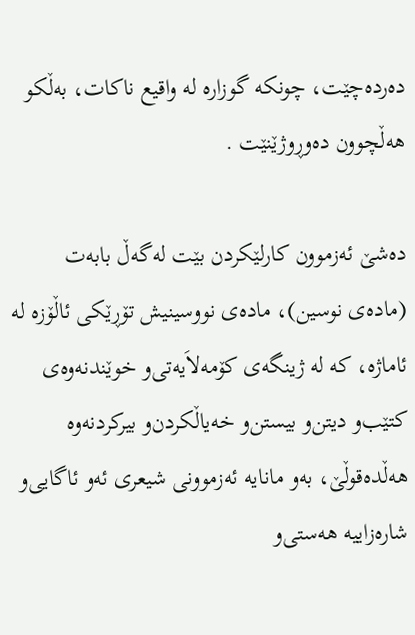ده‌رده‌چێت، چونكه‌ گوزاره‌ له‌ واقیع ناكات، به‌ڵكو هه‌ڵچوون ده‌وڕوژێنێت .

ده‌شێ‌ ئه‌زموون كارلێكردن بێت له‌گه‌ڵ بابه‌ت (ماده‌ی‌ نوسین)، ماده‌ی‌ نووسینیش تۆڕێكی‌ ئاڵۆزه‌ له‌ ئاماژه‌، كه‌ له‌ ژینگه‌ی‌ كۆمه‌لاَیه‌تی‌‌و خوێندنه‌وه‌ی‌ كتێب‌و دیتن‌و بیستن‌و خه‌یاڵكردن‌و بیركردنه‌وه‌ هه‌ڵده‌قوڵێ‌، به‌و مانایه‌ ئه‌زموونی‌ شیعری‌ ئه‌و ئاگایی‌‌و شاره‌زاییه‌ هه‌ستی‌‌و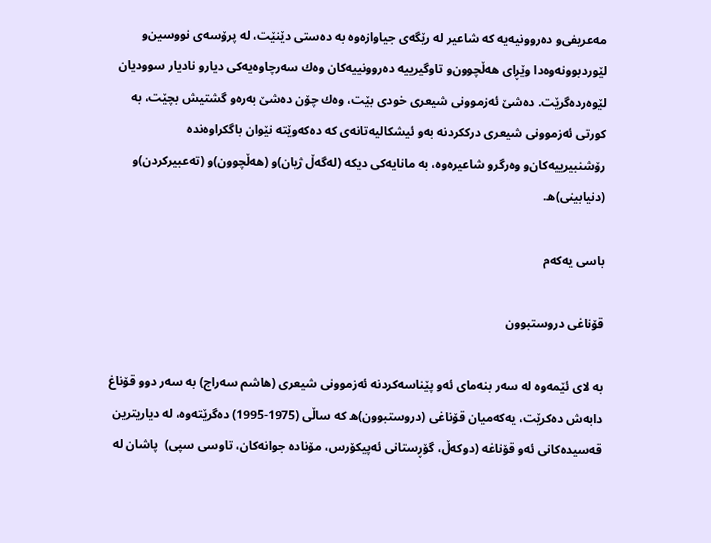مه‌عریفی‌‌و ده‌روونیه‌یه‌ كه‌ شاعیر له‌ رێگه‌ی‌ جیاوازه‌وه‌ به‌ ده‌ستی‌ دێنێت، له‌ پرۆسه‌ی‌ نووسین‌و لێوردبوونه‌وه‌دا وێڕای‌ هه‌ڵچوون‌و تاوگیرییه‌ ده‌روونییه‌كان وه‌ك سه‌رچاوه‌یه‌كی‌ دیار‌و نادیار سوودیان لێوه‌رده‌گرێت. ده‌شێ‌ ئه‌زموونی‌ شیعری‌ خودی‌ بێت، وه‌ك چۆن ده‌شێ‌ به‌ره‌و گشتیش بچێت، به‌ كورتی‌ ئه‌زموونی‌ شیعری‌ درككردنه‌ به‌و ئیشكالیه‌تانه‌ی‌ كه‌ ده‌كه‌وێته‌ نێوان باگكراوه‌نده‌ رۆشنبیرییه‌كان‌و وه‌رگر‌و شاعیره‌وه‌، به‌ مانایه‌كی‌ دیكه‌ (له‌گه‌ڵ‌ ژیان)و (هه‌ڵچوون)و (ته‌عبیركردن)و (دنیابینی‌)ه‌.

باسی‌ یه‌كه‌م

قۆناغی‌ دروستبوون

به‌ لای‌ ئێمه‌وه‌ له‌ سه‌ر بنه‌مای‌ ئه‌و پێناسه‌كردنه‌ ئه‌زموونی‌ شیعری‌ (هاشم سه‌راج) به‌ سه‌ر دوو قۆناغ دابه‌ش ده‌كرێت، یه‌كه‌میان قۆناغی‌ (دروستبوون)ه‌ كه‌ ساڵی‌ (1975-1995) ده‌گرێته‌وه‌، له‌ دیاریترین قه‌سیده‌كانی‌ ئه‌و قۆناغه‌ (دوكه‌ڵ‌، گۆڕستانی‌ ئه‌پیكۆرس، مۆناده‌ جوانه‌كان، تاوسی‌ سپی‌)  پاشان له‌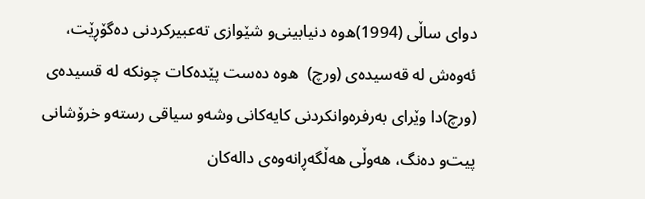دوای‌ ساڵی‌ (1994)ه‌وه‌ دنیابینی‌‌و شێوازی‌ ته‌عبیركردنی‌ ده‌گۆڕێت، ئه‌وه‌ش له‌ قه‌سیده‌ی‌ (ورچ)  ه‌وه‌ ده‌ست پێده‌كات چونكه‌ له‌ قسیده‌ی‌ (ورچ)دا وێرای‌ به‌رفره‌وانكردنی‌ كایه‌كانی‌ وشه‌‌و سیاقی‌ رسته‌‌و خرۆشانی‌ پیت‌و ده‌نگ، هه‌وڵی‌ هه‌ڵگه‌ڕانه‌وه‌ی‌ داله‌كان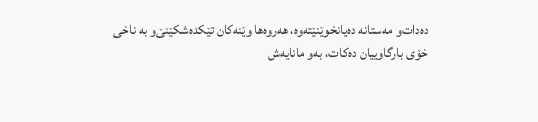ده‌دات‌و مه‌ستانه‌ ده‌یانخوێنێته‌وه‌، هه‌روه‌ها وێنه‌كان تێكده‌شكێنێ‌‌و به‌ ناخی‌ خۆی‌ بارگاوییان ده‌كات، به‌و مانایه‌ش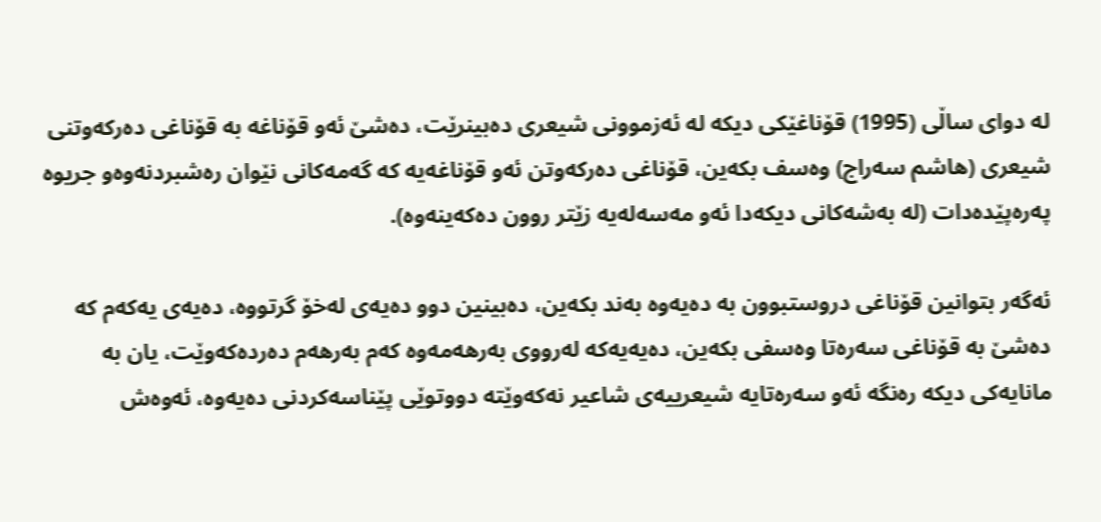له‌ دوای‌ ساڵی‌ (1995) قۆناغێكی‌ دیكه‌ له‌ ئه‌زموونی‌ شیعری‌ ده‌بینرێت، ده‌شێ‌ ئه‌و قۆناغه‌ به‌ قۆناغی‌ ده‌ركه‌وتنی‌ شیعری‌ (هاشم سه‌راج) وه‌سف بكه‌ین، قۆناغی‌ ده‌ركه‌وتن ئه‌و قۆناغه‌یه‌ كه‌ گه‌مه‌كانی‌ نێوان ره‌شبردنه‌وه‌‌و جریوه‌ په‌ره‌پێده‌دات (له‌ به‌شه‌كانی‌ دیكه‌دا ئه‌و مه‌سه‌له‌یه‌ زێتر روون ده‌كه‌ینه‌وه‌).

ئه‌گه‌ر بتوانین قۆناغی‌ دروستبوون به‌ ده‌یه‌وه‌ به‌ند بكه‌ین، ده‌بینین دوو ده‌یه‌ی‌ له‌خۆ گرتووه‌، ده‌یه‌ی‌ یه‌كه‌م كه‌ ده‌شێ‌ به‌ قۆناغی‌ سه‌ره‌تا وه‌سفی‌ بكه‌ین، ده‌یه‌یه‌كه‌ له‌رووی‌ به‌رهه‌مه‌وه‌ كه‌م به‌رهه‌م ده‌رده‌كه‌وێت، یان به‌ مانایه‌كی‌ دیكه‌ ره‌نگه‌ ئه‌و سه‌ره‌تایه‌ شیعرییه‌ی‌ شاعیر نه‌كه‌وێته‌ دووتوێی‌ پێناسه‌كردنی‌ ده‌یه‌وه‌، ئه‌وه‌ش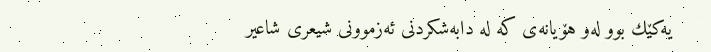یه‌كێك بوو له‌و هۆیانه‌ی‌ كه‌ له‌ دابه‌شكردنی‌ ئه‌زموونی‌ شیعری‌ شاعیر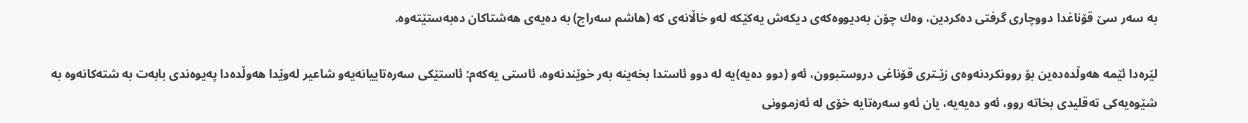به‌ سه‌ر سێ‌ قۆناغدا دووچاری‌ گرفتی‌ ده‌كردین، وه‌ك چۆن به‌دیووه‌كه‌ی‌ دیكه‌ش یه‌كێكه‌ له‌و خاڵانه‌ی‌ كه‌ (هاشم سه‌راج) به‌ ده‌یه‌ی‌ هه‌شتاكان ده‌به‌ستێته‌وه‌.

لێره‌دا ئێمه‌ هه‌وڵده‌ده‌ین بۆ روونكردنه‌وه‌ی‌ زێـتری‌ قۆناغی‌ دروستبوون، ئه‌و (دوو ده‌یه‌)یه‌ له‌ دوو ئاستدا بخه‌ینه‌ به‌ر خوێندنه‌وه‌، ئاستی‌ یه‌كه‌م: ئاستێكی‌ سه‌ره‌تاییانه‌یه‌‌و شاعیر له‌وێدا هه‌وڵده‌دا په‌یوه‌ندی‌ بابه‌ت به‌ شته‌كانه‌وه‌ به‌ شێوه‌یه‌كی‌ ته‌قلیدی‌ بخاته‌ روو، ئه‌و ده‌یه‌یه‌، یان ئه‌و سه‌ره‌تایه‌ خۆی‌ له‌ ئه‌زموونی‌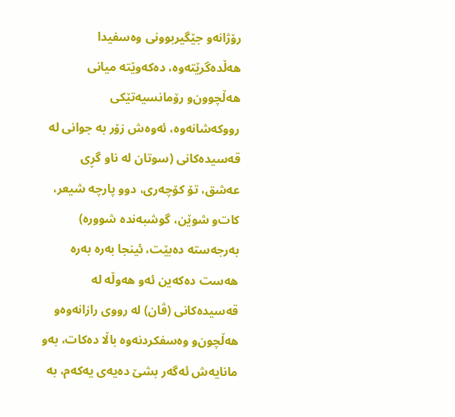رۆژانه‌‌و جێگیربوونی‌ وه‌سفیدا هه‌ڵده‌گرێته‌‌وه‌، ده‌كه‌وێته‌ میانی‌ هه‌ڵچوون‌و رۆمانسیه‌تێكی‌ رووكه‌شانه‌وه‌، ئه‌وه‌ش زۆر به‌ جوانی‌ له‌ قه‌سیده‌كانی‌ (سوتان له‌ ناو گڕی‌ عه‌شق، تۆ كۆچه‌ری‌، دوو پارچه‌ شیعر، كات‌و شوێن، گوشبه‌نده‌ شووره‌)  به‌رجه‌سته‌ ده‌بێت، ئینجا به‌ره‌ به‌ره‌ هه‌ست ده‌كه‌ین ئه‌و هه‌وڵه‌ له‌ قه‌سیده‌كانی‌ (ڤان) له‌ رووی‌ رازانه‌وه‌‌و هه‌ڵچون‌و وه‌سفكردنه‌وه‌ باڵا ده‌كات، به‌و مانایه‌ش ئه‌گه‌ر بشێ‌ ده‌یه‌ی‌ یه‌كه‌م، به‌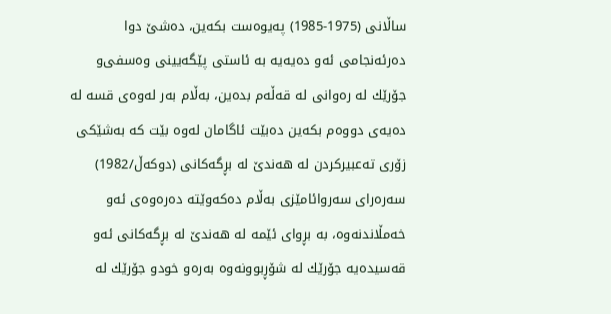ساڵانی‌ (1975-1985) په‌یوه‌ست بكه‌ین، ده‌شێ‌ دوا ده‌رئه‌نجامی‌ ئه‌و ده‌یه‌یه‌ به‌ ئاستی‌ پێگه‌یینی‌ وه‌سفی‌‌و جۆرێك له‌ ره‌وانی‌ له‌ قه‌ڵه‌م بده‌ین، به‌ڵام به‌ر له‌وه‌ی‌ قسه‌ له‌ ده‌یه‌ی‌ دووه‌م بكه‌ین ده‌بێت ئاگامان له‌وه‌ بێت كه‌ به‌شێكی‌ زۆری‌ ته‌عبیركردن له‌ هه‌ندێ‌ له‌ بڕگه‌كانی‌ (دوكه‌ڵ‌/1982)  سه‌ره‌رای‌ سه‌روائامێزی‌ به‌ڵام ده‌كه‌وێته‌ ده‌ره‌وه‌ی‌ ئه‌و خه‌مڵاندنه‌وه‌، به‌ بڕوای‌ ئێمه‌ له‌ هه‌ندێ‌ له‌ بڕگه‌كانی‌ ئه‌و قه‌سیده‌یه‌ جۆرێك له‌ شۆڕبوونه‌وه‌ به‌ره‌و خود‌و جۆرێك له‌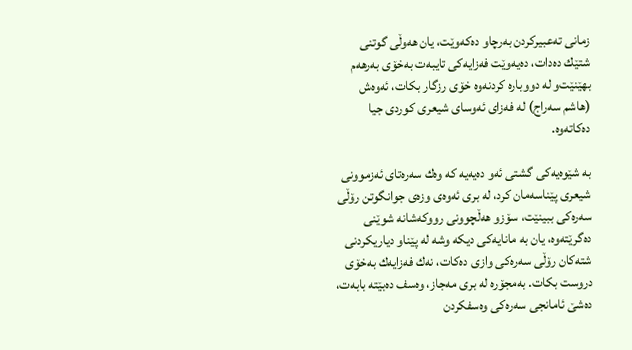زمانی‌ ته‌عبیركردن به‌رچاو ده‌كه‌وێت، یان هه‌وڵی‌ گوتنی‌ شتێك ده‌دات، ده‌یه‌وێت فه‌زایه‌كی‌ تایبه‌ت به‌خۆی‌ به‌رهه‌م بهێنێت‌و له‌ دووباره‌ كردنه‌وه‌ خۆی‌ رزگار بكات، ئه‌وه‌ش (هاشم سه‌راج) له‌ فه‌زای‌ ئه‌وسای‌ شیعری‌ كوردی‌ جیا ده‌كاته‌وه‌.

به‌ شێوه‌یه‌كی‌ گشتی‌ ئه‌و ده‌یه‌یه‌ كه‌ وه‌ك سه‌ره‌تای‌ ئه‌زموونی‌ شیعری‌ پێناسه‌مان كرد، له‌ بری‌ ئه‌وه‌ی‌ وزه‌ی‌ جوانگوتن رۆڵی‌ سه‌ره‌كی‌ ببینێت، سۆز‌و هه‌ڵچوونی‌ رووكه‌شانه‌ شوێنی‌ ده‌گرێته‌وه‌، یان به‌ مانایه‌كی‌ دیكه‌ وشه‌ له‌ پێناو دیاریكردنی‌ شته‌كان رۆڵی‌ سه‌ره‌كی‌ وازی‌ ده‌كات، نه‌ك فه‌زایه‌ك به‌خۆی‌ دروست بكات. به‌مجۆره‌ له‌ بری‌ مه‌جاز، وه‌سف ده‌بێته‌ بابه‌ت، ده‌شێ‌ ئامانجی‌ سه‌ره‌كی‌ وه‌سفكردن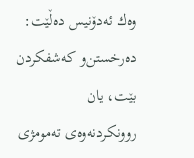وه‌ك ئه‌دۆنیس ده‌ڵێت: ده‌رخستن‌و كه‌شفكردن بێت، یان روونكردنه‌وه‌ی‌ ته‌مومژی‌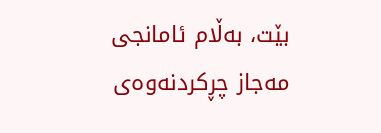بێت، به‌ڵام ئامانجی‌ مه‌جاز چڕكردنه‌وه‌ی‌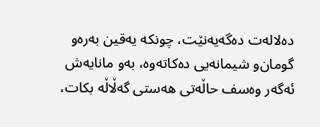ده‌لاله‌ت ده‌گه‌یه‌نێت، چونكه‌ یه‌قین به‌ره‌و گومان‌و شیمانه‌یی‌ ده‌كاته‌وه‌، به‌و مانایه‌ش ئه‌گه‌ر وه‌سف حاڵه‌تی‌ هه‌ستی‌ گه‌ڵاڵه‌ بكات،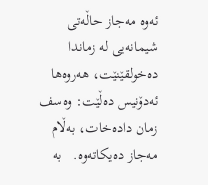ئه‌وه‌ مه‌جاز حاڵه‌تی‌ شیمانه‌یی‌ له‌ زماندا ده‌خولقێنێت، هه‌روه‌ها ئه‌دۆنیس ده‌ڵێت: وه‌سف زمان داده‌خات، به‌ڵام مه‌جاز ده‌یكاته‌وه‌.   به‌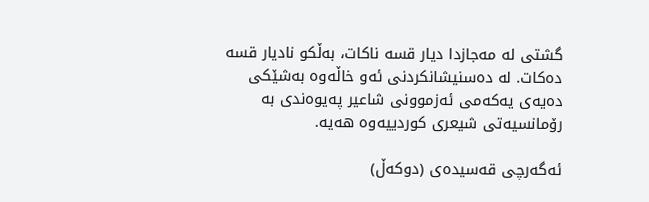گشتی‌ له‌ مه‌جازدا دیار قسه‌ ناكات، به‌ڵكو نادیار قسه‌ ده‌كات. له‌ ده‌سنیشانكردنی‌ ئه‌و خاڵه‌وه‌ به‌شێكی‌ ده‌یه‌ی‌ یه‌كه‌می‌ ئه‌زموونی‌ شاعیر په‌یوه‌ندی‌ به‌ رۆمانسیه‌تی‌ شیعری‌ كوردییه‌وه‌ هه‌یه‌.

ئه‌گه‌رچی‌ قه‌سیده‌ی‌ (دوكه‌ڵ‌)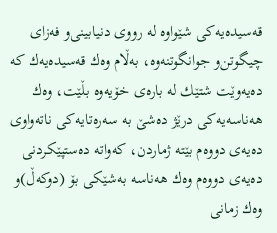قه‌سیده‌یه‌كی‌ شێواوه‌ له‌ رووی‌ دنیابینی‌‌و فه‌زای‌ چیگوتن‌و جوانگوتنه‌وه‌، به‌ڵام وه‌ك قه‌سیده‌یه‌ك كه‌ ده‌یه‌وێت شتێك له‌ باره‌ی‌ خۆیه‌وه‌ بڵێت، وه‌ك هه‌ناسه‌یه‌كی‌ درێژ ده‌شێ‌ به‌ سه‌ره‌تایه‌كی‌ ناته‌واوی‌ ده‌یه‌ی‌ دووه‌م بێته‌ ژماردن، كه‌واته‌ ده‌ستپێكردنی‌ ده‌یه‌ی‌ دووه‌م وه‌ك هه‌ناسه‌ به‌شێكی‌ بۆ (دوكه‌ڵ‌)و وه‌ك زمانی‌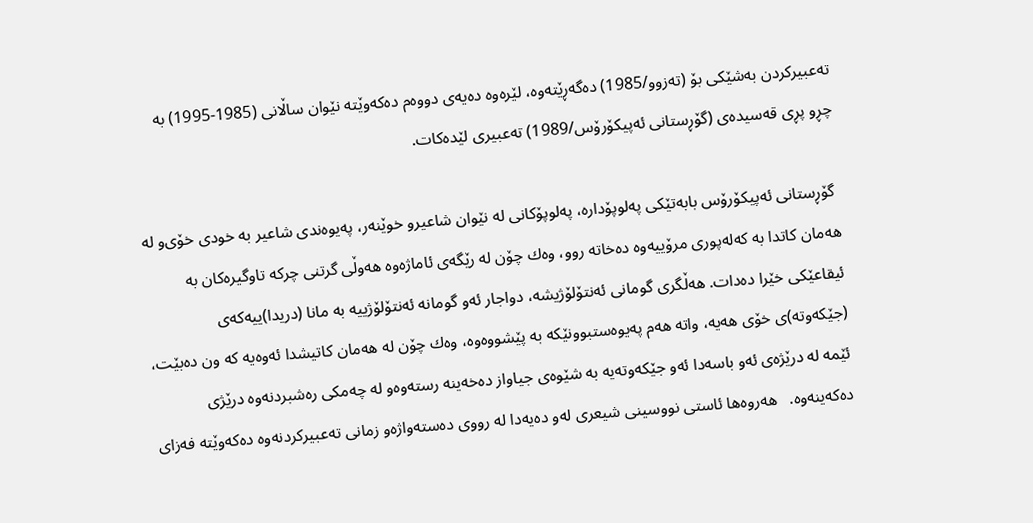ته‌عبیركردن به‌شێكی‌ بۆ (ته‌زوو/1985) ده‌گه‌ڕێته‌وه‌، لێره‌وه‌ ده‌یه‌ی‌ دووه‌م ده‌كه‌وێته‌ نێوان ساڵانی‌ (1985-1995) به‌ چڕ‌و پڕی‌ قه‌سیده‌ی‌ (گۆڕستانی‌ ئه‌پیكۆرۆس/1989) ته‌عبیری‌ لێده‌كات.

 گۆڕستانی‌ ئه‌پیكۆرۆس بابه‌تێكی‌ په‌لوپۆداره‌، په‌لوپۆكانی‌ له‌ نێوان شاعیر‌و خوێنه‌ر، په‌یوه‌ندی‌ شاعیر به‌ خودی‌ خۆی‌‌و له‌ هه‌مان كاتدا به‌ كه‌له‌پوری‌ مرۆییه‌وه‌ ده‌خاته‌ روو، وه‌ك چۆن له‌ رێگه‌ی‌ ئاماژه‌وه‌ هه‌وڵی‌ گرتنی‌ چركه‌ تاوگیره‌كان به‌ ئیقاعێكی‌ خێرا ده‌دات. هه‌ڵگری‌ گومانی‌ ئه‌نتۆلۆژیشه‌، دواجار ئه‌و گومانه‌ ئه‌نتۆلۆژییه‌ به‌ مانا (دریدا)ییه‌كه‌ی‌ (جێكه‌وته‌)ی‌ خۆی‌ هه‌یه‌، واته‌ هه‌م په‌یوه‌ستبوونێكه‌ به‌ پێشووه‌وه‌، وه‌ك چۆن له‌ هه‌مان كاتیشدا ئه‌وه‌یه‌ كه‌ ون ده‌بێت، ئێمه‌ له‌ درێژه‌ی‌ ئه‌و باسه‌دا ئه‌و جێكه‌وته‌یه‌ به‌ شێوه‌ی‌ جیاواز ده‌خه‌ینه‌ رسته‌وه‌‌و له‌ چه‌مكی‌ ره‌شبردنه‌وه‌ درێژی‌ ده‌كه‌ینه‌وه‌.   هه‌روه‌ها ئاستی‌ نووسینی‌ شیعری‌ له‌و ده‌یه‌دا له‌ رووی‌ ده‌سته‌واژه‌‌و زمانی‌ ته‌عبیركردنه‌وه‌ ده‌كه‌وێته‌ فه‌زای‌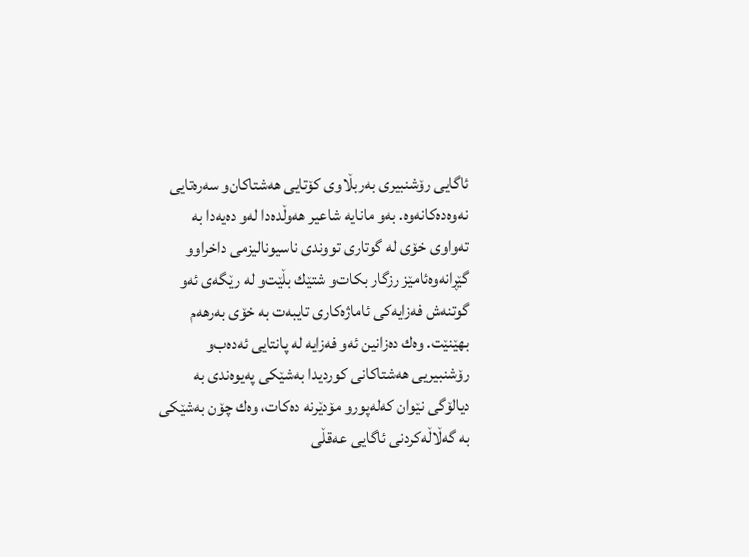ئاگایی‌ رۆشنبیری‌ به‌ربڵاوی‌ كۆتایی‌ هه‌شتاكان‌و سه‌ره‌تایی‌ نه‌وه‌ده‌كانه‌وه‌. به‌و مانایه‌ شاعیر هه‌وڵده‌دا له‌و ده‌یه‌دا به‌ ته‌واوی‌ خۆی‌ له‌ گوتاری‌ تووندی‌ ناسیونالیزمی‌ داخراو‌و گێڕانه‌وه‌ئامێز رزگار بكات‌و شتێك بڵێت‌و له‌ رێگه‌ی‌ ئه‌و گوتنه‌ش فه‌زایه‌كی‌ ئاماژه‌كاری‌ تایبه‌ت به‌ خۆی‌ به‌رهه‌م بهێنێت. وه‌ك ده‌زانین ئه‌و فه‌زایه‌ له‌ پانتایی‌ ئه‌ده‌ب‌و رۆشنبیریی‌ هه‌شتاكانی‌ كوردیدا به‌شێكی‌ په‌یوه‌ندی‌ به‌ دیالۆگی‌ نێوان كه‌له‌پور‌و مۆدێرنه‌ ده‌كات، وه‌ك چۆن به‌شێكی‌ به‌ گه‌ڵاڵه‌كردنی‌ ئاگایی‌ عه‌قڵی‌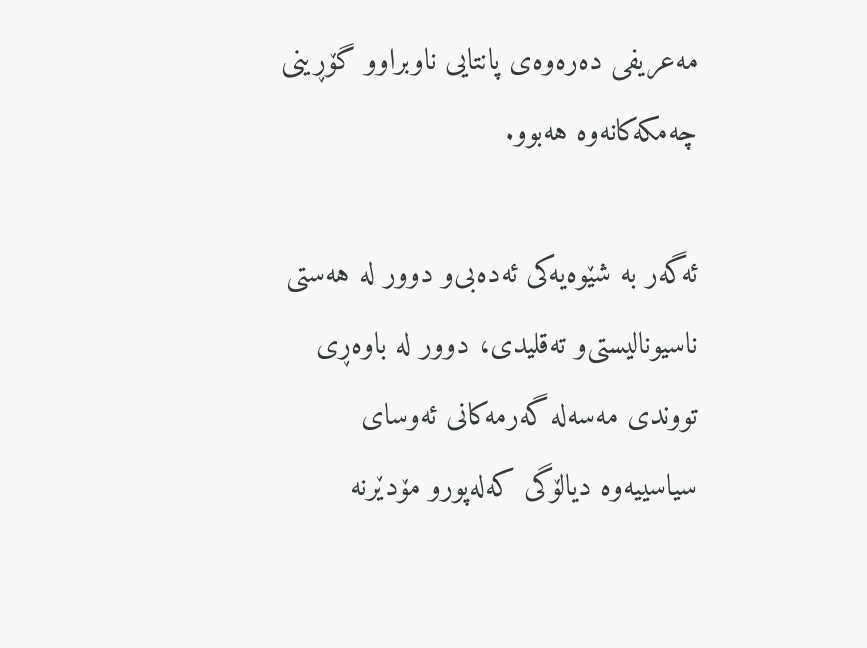مه‌عریفی‌ ده‌ره‌وه‌ی‌ پانتایی‌ ناوبراو‌و گۆڕینی‌ چه‌مكه‌كانه‌وه‌ هه‌بوو.

ئه‌گه‌ر به‌ شێوه‌یه‌كی‌ ئه‌ده‌بی‌‌و دوور له‌ هه‌ستی‌ ناسیونالیستی‌‌و ته‌قلیدی‌، دوور له‌ باوه‌ڕی‌ تووندی‌ مه‌سه‌له‌ گه‌رمه‌كانی‌ ئه‌وسای‌ سیاسییه‌وه‌ دیالۆگی‌ كه‌له‌پور‌و مۆدێرنه‌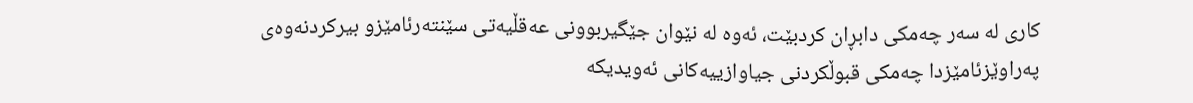كاری‌ له‌ سه‌ر چه‌مكی‌ دابڕان كردبێت، ئه‌وه‌ له‌ نێوان جێگیربوونی‌ عه‌قڵیه‌تی‌ سێنته‌رئامێز‌و بیركردنه‌وه‌ی‌ په‌راوێزئامێزدا چه‌مكی‌ قبوڵكردنی‌ جیاوازییه‌كانی‌ ئه‌ویدیكه‌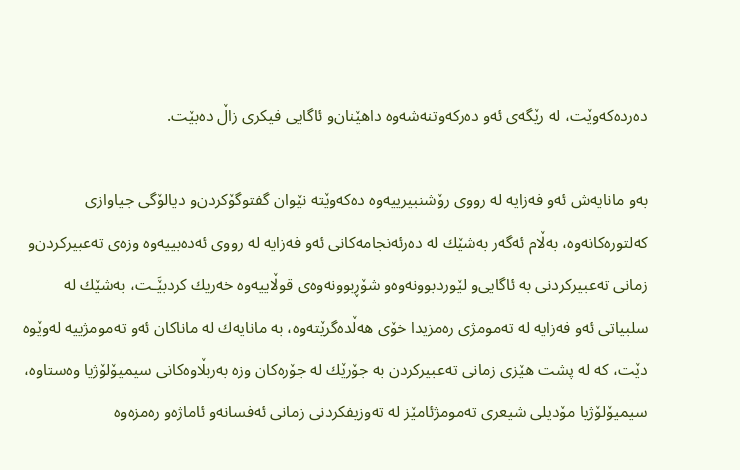ده‌رده‌كه‌وێت، له‌ رێگه‌ی‌ ئه‌و ده‌ركه‌وتنه‌شه‌وه‌ داهێنان‌و ئاگایی‌ فیكری‌ زاڵ‌ ده‌بێت.

به‌و مانایه‌ش ئه‌و فه‌زایه‌ له‌ رووی‌ رۆشنبیرییه‌وه‌ ده‌كه‌وێته‌ نێوان گفتوگۆكردن‌و دیالۆگی‌ جیاوازی‌ كه‌لتوره‌كانه‌وه‌، به‌ڵام ئه‌گه‌ر به‌شێك له‌ ده‌رئه‌نجامه‌كانی‌ ئه‌و فه‌زایه‌ له‌ رووی‌ ئه‌ده‌بییه‌وه‌ وزه‌ی‌ ته‌عبیركردن‌و زمانی‌ ته‌عبیركردنی‌ به‌ ئاگایی‌‌و لێوردبوونه‌وه‌‌و شۆڕبوونه‌وه‌ی‌ قوڵاییه‌وه‌ خه‌ریك كردبێَـت، به‌شێك له‌ سلبیاتی‌ ئه‌و فه‌زایه‌ له‌ ته‌مومژی‌ ره‌مزیدا خۆی‌ هه‌ڵده‌گرێته‌وه‌، به‌ مانایه‌ك له‌ ماناكان ئه‌و ته‌مومژییه‌ له‌وێوه‌ دێت، كه‌ له‌ پشت هێزی‌ زمانی‌ ته‌عبیركردن به‌ جۆرێك له‌ جۆره‌كان وزه‌ به‌ربڵاوه‌كانی‌ سیمیۆلۆژیا وه‌ستاوه‌، سیمیۆلۆژیا مۆدیلی‌ شیعری‌ ته‌مومژئامێز له‌ ته‌وزیفكردنی‌ زمانی‌ ئه‌فسانه‌‌و ئاماژه‌‌و ره‌مزه‌وه‌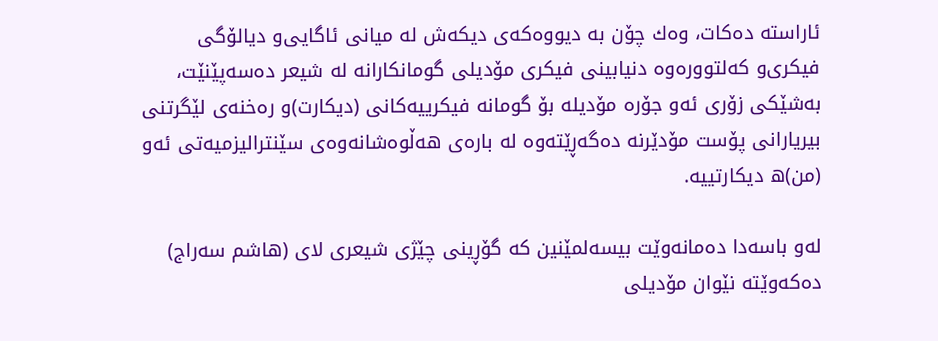ئاراسته‌ ده‌كات، وه‌ك چۆن به‌ دیووه‌كه‌ی‌ دیكه‌ش له‌ میانی‌ ئاگایی‌‌و دیالۆگی‌ فیكری‌‌و كه‌لتووره‌وه‌ دنیابینی‌ فیكری‌ مۆدیلی‌ گومانكارانه‌ له‌ شیعر ده‌سه‌پێنێت، به‌شێكی‌ زۆری‌ ئه‌و جۆره‌ مۆدیله‌ بۆ گومانه‌ فیكرییه‌كانی‌ (دیكارت)و ره‌خنه‌ی‌ لێگرتنی‌ بیریارانی‌ پۆست مۆدێرنه‌ ده‌گه‌ڕێته‌وه‌ له‌ باره‌ی‌ هه‌ڵوه‌شانه‌وه‌ی‌ سێنترالیزمیه‌تی‌ ئه‌و (من)ه‌ دیكارتییه‌.

له‌و باسه‌دا ده‌مانه‌وێت بیسه‌لمێنین كه‌ گۆڕینی‌ چێژی‌ شیعری‌ لای‌ (هاشم سه‌راج) ده‌كه‌وێته‌ نێوان مۆدیلی‌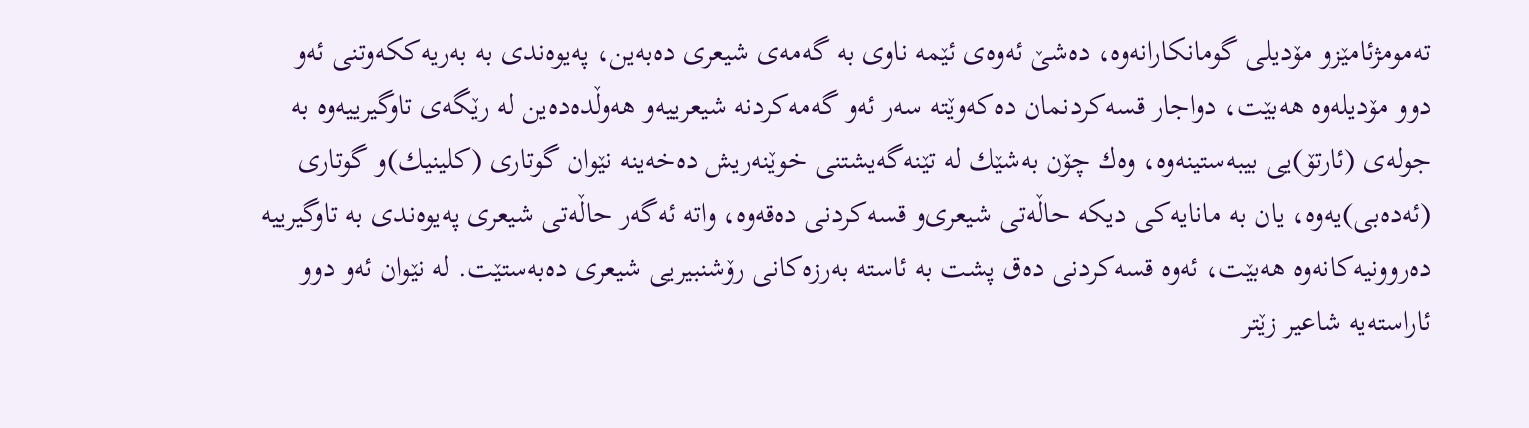ته‌مومژئامێز‌و مۆدیلی‌ گومانكارانه‌وه‌، ده‌شێ‌ ئه‌وه‌ی‌ ئێمه‌ ناوی‌ به‌ گه‌مه‌ی‌ شیعری‌ ده‌به‌ین، په‌یوه‌ندی‌ به‌ به‌ریه‌ككه‌وتنی‌ ئه‌و دوو مۆدیله‌وه‌ هه‌بێت، دواجار قسه‌كردنمان ده‌كه‌وێته‌ سه‌ر ئه‌و گه‌مه‌كردنه‌ شیعرییه‌‌و هه‌وڵده‌ده‌ین له‌ رێگه‌ی‌ تاوگیرییه‌وه‌ به‌ جوله‌ی‌ (ئارتۆ)یی‌ بیبه‌ستینه‌وه‌، وه‌ك چۆن به‌شێك له‌ تێنه‌گه‌یشتنی‌ خوێنه‌ریش ده‌خه‌ینه‌ نێوان گوتاری‌ (كلینیك)و گوتاری‌ (ئه‌ده‌بی‌)یه‌وه‌، یان به‌ مانایه‌كی‌ دیكه‌ حاڵه‌تی‌ شیعری‌‌و قسه‌كردنی‌ ده‌قه‌وه‌، واته‌ ئه‌گه‌ر حاڵه‌تی‌ شیعری‌ په‌یوه‌ندی‌ به‌ تاوگیرییه‌ ده‌روونیه‌كانه‌وه‌ هه‌بێت، ئه‌وه‌ قسه‌كردنی‌ ده‌ق پشت به‌ ئاسته‌ به‌رزه‌كانی‌ رۆشنبیریی‌ شیعری‌ ده‌به‌ستێت. له‌ نێوان ئه‌و دوو ئاراسته‌یه‌ شاعیر زێتر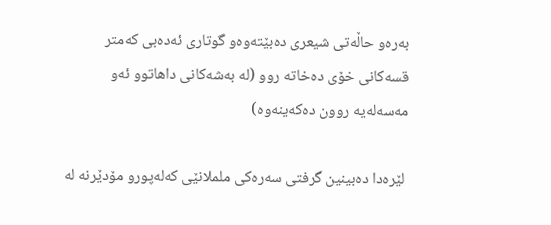به‌ره‌و حاڵه‌تی‌ شیعری‌ ده‌بێته‌وه‌‌و گوتاری‌ ئه‌ده‌بی‌ كه‌متر قسه‌كانی‌ خۆی‌ ده‌خاته‌ روو (له‌ به‌شه‌كانی‌ داهاتوو ئه‌و مه‌سه‌له‌یه‌ روون ده‌كه‌ینه‌وه‌)

 لێره‌دا ده‌بینین گرفتی‌ سه‌ره‌كی‌ ململانێی‌ كه‌له‌پور‌و مۆدێرنه‌ له‌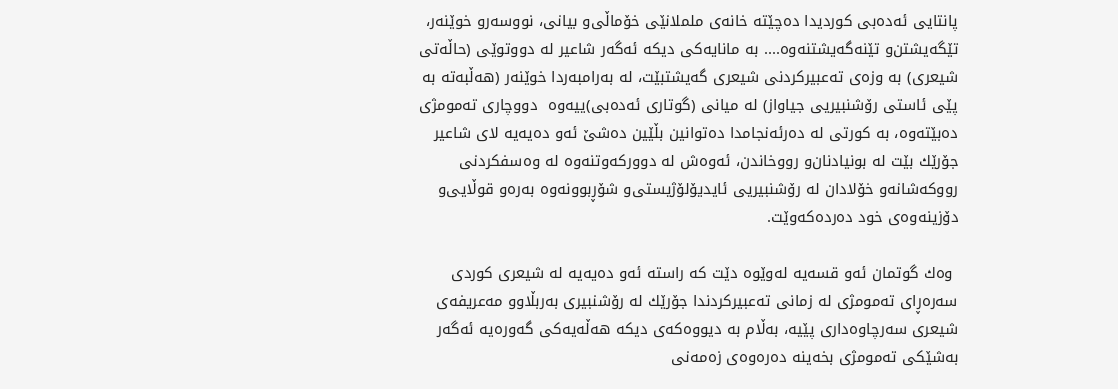پانتایی‌ ئه‌ده‌بی‌ كوردیدا ده‌چێته‌ خانه‌ی‌ ململانێی‌ خۆماڵی‌‌و بیانی‌، نووسه‌ر‌و خوێنه‌ر، تێگه‌یشتن‌و تێنه‌گه‌یشتنه‌وه‌.... به‌ مانایه‌كی‌ دیكه‌ ئه‌گه‌ر شاعیر له‌ دووتوێی‌ (حاڵه‌تی‌ شیعری‌) به‌ وزه‌ی‌ ته‌عبیركردنی‌ شیعری‌ گه‌یشتبێت، له‌ به‌رامبه‌ردا خوێنه‌ر (هه‌ڵبه‌ته‌ به‌ پێی‌ ئاستی‌ رۆشنبیریی‌ جیاواز) له‌ میانی‌ (گوتاری‌ ئه‌ده‌بی‌)ییه‌وه‌  دووچاری‌ ته‌مومژی‌ ده‌بێته‌وه‌، به‌ كورتی‌ له‌ ده‌رئه‌نجامدا ده‌توانین بڵێین ده‌شێ‌ ئه‌و ده‌یه‌یه‌ لای‌ شاعیر جۆرێك بێت له‌ بونیادنان‌و رووخاندن، ئه‌وه‌ش له‌ دووركه‌وتنه‌وه‌ له‌ وه‌سفكردنی‌ رووكه‌شانه‌‌و خۆلادان له‌ رۆشنبیریی‌ ئایدیۆلۆژیستی‌‌و شۆڕبوونه‌وه‌ به‌ره‌و قوڵایی‌‌و دۆزینه‌وه‌ی‌ خود ده‌رده‌كه‌وێت.

 وه‌ك گوتمان ئه‌و قسه‌یه‌ له‌وێوه‌ دێت كه‌ راسته‌ ئه‌و ده‌یه‌یه‌ له‌ شیعری‌ كوردی‌ سه‌ره‌ڕای‌ ته‌مومژی‌ له‌ زمانی‌ ته‌عبیركردندا جۆرێك له‌ رۆشنبیری‌ به‌ربڵا‌و‌و مه‌عریفه‌ی‌ شیعری‌ سه‌رچاوه‌داری‌ پێیه‌، به‌ڵام به‌ دیووه‌كه‌ی‌ دیكه‌ هه‌ڵه‌یه‌كی‌ گه‌وره‌یه‌ ئه‌گه‌ر به‌شێكی‌ ته‌مومژی‌ بخه‌ینه‌ ده‌ره‌وه‌ی‌ زه‌مه‌نی‌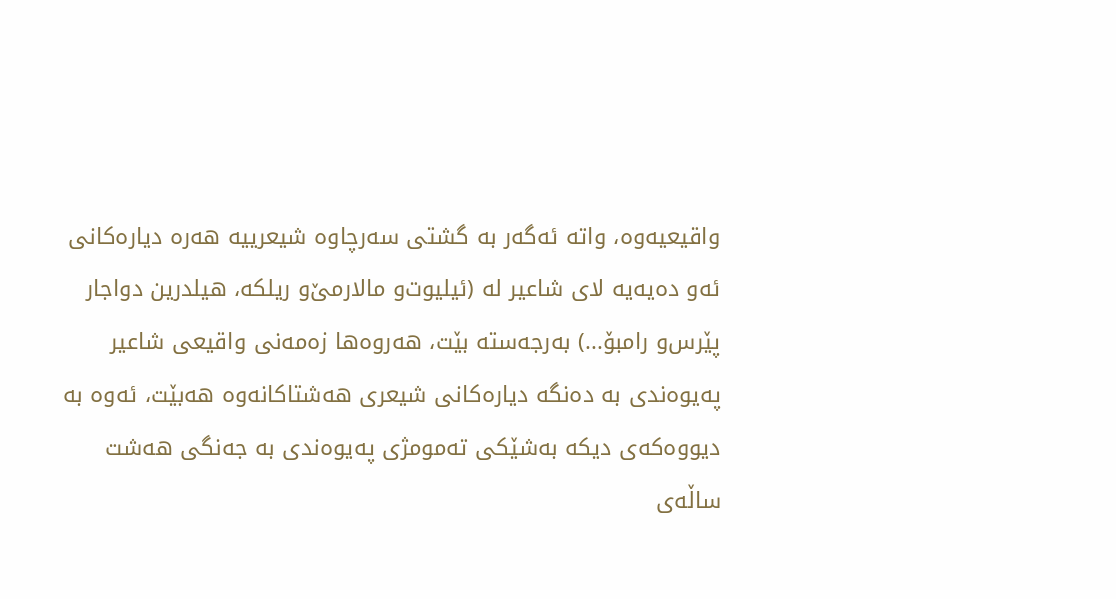واقیعیه‌وه‌، واته‌ ئه‌گه‌ر به‌ گشتی‌ سه‌رچاوه‌ شیعرییه‌ هه‌ره‌ دیاره‌كانی‌ ئه‌و ده‌یه‌یه‌ لای‌ شاعیر له‌ (ئیلیوت‌و مالارمێ‌‌و ریلكه‌، هیلدرین دواجار پێرس‌و رامبۆ...) به‌رجه‌سته‌ بێت، هه‌روه‌ها زه‌مه‌نی‌ واقیعی‌ شاعیر په‌یوه‌ندی‌ به‌ ده‌نگه‌ دیاره‌كانی‌ شیعری‌ هه‌شتاكانه‌وه‌ هه‌بێت، ئه‌وه‌ به‌ دیووه‌كه‌ی‌ دیكه‌ به‌شێكی‌ ته‌مومژی‌ په‌یوه‌ندی‌ به‌ جه‌نگی‌ هه‌شت ساڵه‌ی‌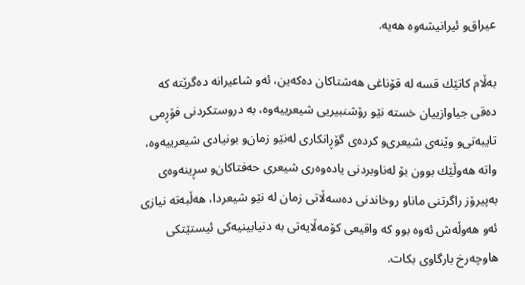عیراق‌و ئیرانیشه‌وه‌ هه‌یه‌.

به‌ڵام كاتێك قسه‌ له‌ قۆناغی‌ هه‌شتاكان ده‌كه‌ین، ئه‌و شاعیرانه‌ ده‌گرێته‌ كه‌ ده‌قی‌ جیاوازییان خسته‌ نێو رۆشنبیریی‌ شیعرییه‌وه‌، به‌ دروستكردنی‌ فۆڕمی‌ تایبه‌تی‌‌و وێنه‌ی‌ شیعری‌‌و كرده‌ی‌ گۆڕانكاری‌ له‌نێو زمان‌و بونیادی‌ شیعرییه‌وه‌، واته‌ هه‌وڵێك بوون بۆ له‌ناوبردنی‌ یاده‌وه‌ری‌ شیعری‌ حه‌فتاكان‌و سڕینه‌وه‌ی‌ به‌پیرۆز راگرتنی‌ مانا‌و روخاندنی‌ ده‌سه‌ڵاتی‌ زمان له‌ نێو شیعردا، هه‌ڵبه‌ته‌ نیازی‌ ئه‌و هه‌وڵه‌ش ئه‌وه‌ بوو كه‌ واقیعی‌ كۆمه‌ڵایه‌تی‌ به‌ دنیابینیه‌كی‌ ئیستێتكی‌ هاوچه‌رخ بارگاوی‌ بكات.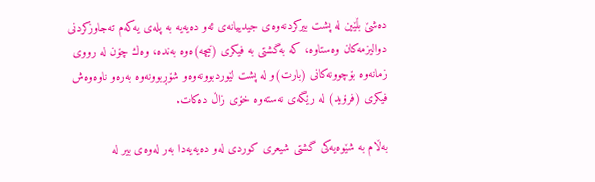ده‌شێ‌ بڵێین له‌ پشت بیركردنه‌وه‌ی‌ جیدییانه‌ی‌ ئه‌و ده‌یه‌یه‌ به‌ پله‌ی‌ یه‌كه‌م ته‌جاوزكردنی‌ دوالیزمه‌كان وه‌ستاوه‌، كه‌ به‌گشتی‌ به‌ فیكری‌ (نیچه‌)ه‌وه‌ به‌نده‌، وه‌ك چۆن له‌ رووی‌ زمانه‌وه‌ بۆچوونه‌كانی‌ (بارت)و له‌ پشت لێوردبوونه‌وه‌‌و شۆڕبوونه‌وه‌ به‌ره‌و ناوه‌وه‌ش فیكری‌ (فرۆید) له‌ رێگه‌ی‌ نه‌سته‌وه‌ خۆی‌ زاڵ ده‌كات.

به‌ڵام به‌ شێوه‌یه‌كی‌ گشتی‌ شیعری‌ كوردی‌ له‌و ده‌یه‌یه‌دا به‌ر له‌وه‌ی‌ بیر له‌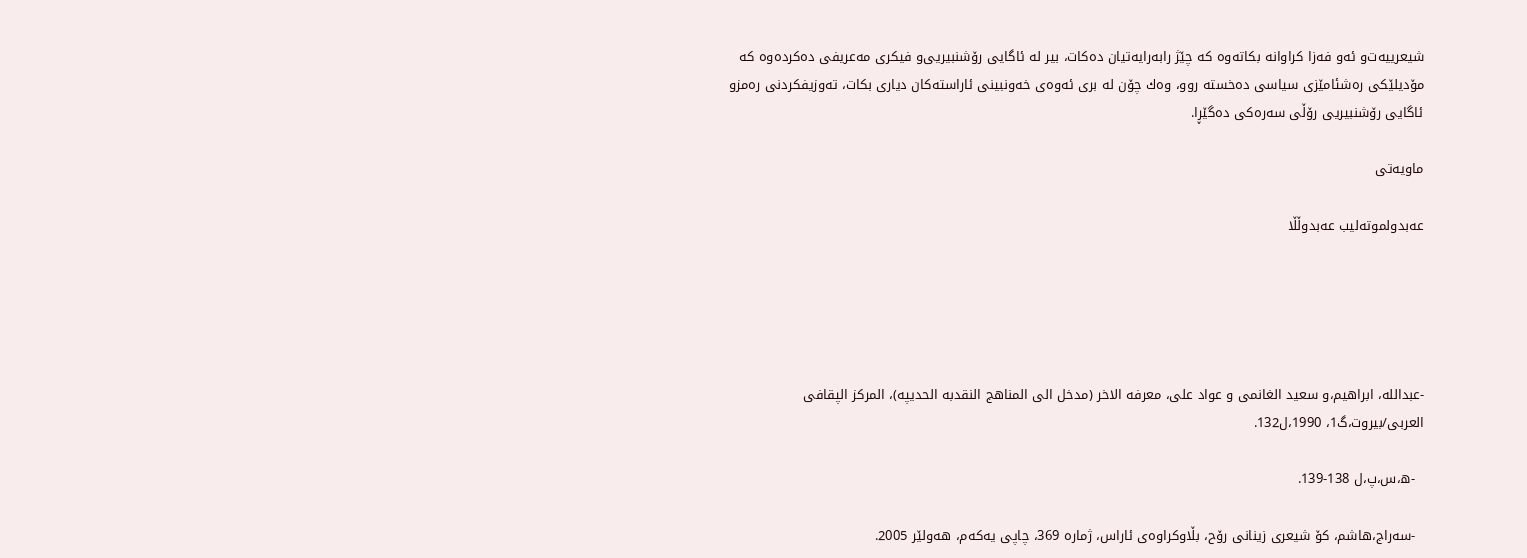شیعرییه‌ت‌و ئه‌و فه‌زا كراوانه‌ بكاته‌وه‌ كه‌ چێژ رابه‌رایه‌تیان ده‌كات، بیر له‌ ئاگایی‌ رۆشنبیریی‌‌و فیكری‌ مه‌عریفی‌ ده‌كرده‌وه‌ كه‌ مۆدیلێكی‌ ره‌شئامێزی‌ سیاسی‌ ده‌خسته‌ روو، وه‌ك چۆن له‌ بری‌ ئه‌وه‌ی‌ خه‌ونبینی‌ ئاراسته‌كان دیاری‌ بكات، ته‌وزیفكردنی‌ ره‌مز‌و ئاگایی‌ رۆشنبیریی‌ رۆڵی‌ سه‌ره‌كی‌ ده‌گێڕا.

ماویه‌تی‌

عه‌بدولموته‌لیب عه‌بدوڵڵا





-عبدالله‌، ابراهیم،و سعید الغانمی‌ و عواد علی، معرفه‌ الاخر (مدخل الی‌ المناهج النقدبه‌ الحدیپه‌)، المركز الپقافی العربی/بیروت،گ1، 1990،ل132.

  -ه،س،پ،ل 138-139.

  -سه‌راج،هاشم، كۆ شیعری‌ زینانی‌ رۆح، بڵاوكراوه‌ی‌ ئاراس، ژماره‌ 369، چاپی‌ یه‌كه‌م، هه‌ولێر 2005.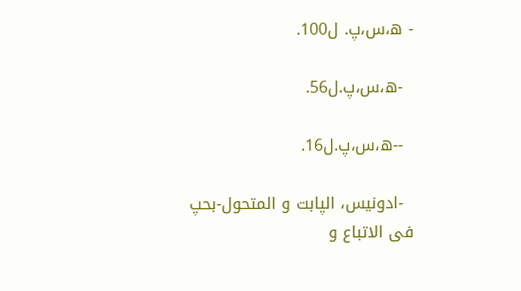- ه،س،پ. ل100.

  -ه،س،پ.ل56.

  --ه،س،پ.ل16.

  -ادونیس، الپابت و المتحول-بحپ فی الاتباع و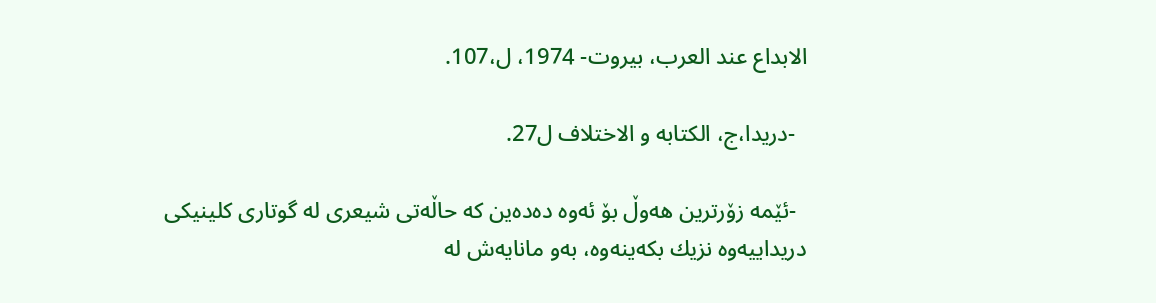الابداع عند العرب، بیروت- 1974، ل،107.

  -دریدا،ج، الكتابه‌ و الاختلاف ل27.

  -ئێمه‌ زۆرترین هه‌وڵ بۆ ئه‌وه‌ ده‌ده‌ین كه‌ حاڵه‌تی‌ شیعری‌ له‌ گوتاری‌ كلینیكی‌ دریداییه‌وه‌ نزیك بكه‌ینه‌وه‌، به‌و مانایه‌ش له‌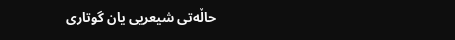حاڵه‌تی‌ شیعریی‌ یان گوتاری‌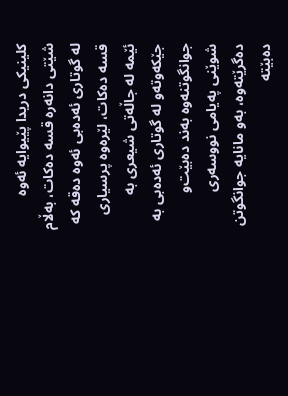كلینیكی‌ دریدا پێیوایه‌ ئه‌وه‌ شێتی‌ دانه‌ره‌ قسه‌ ده‌كات، به‌ڵام له‌ گوتاری‌ ئه‌ده‌بی‌ ئه‌وه‌ ده‌قه‌ كه‌ قسه‌ ده‌كات، لێره‌وه‌ پرسیاری‌ ئێمه‌ له‌ جاڵه‌تی‌ شیعری‌ به‌ جێكه‌وته‌‌و له‌ گوتاری‌ ئه‌ده‌بی‌ به‌ جوانگوتنه‌وه‌ به‌ند ده‌بێت‌و شوێنی‌ په‌یامی‌ نووسه‌ری‌ ده‌گرێته‌وه‌، به‌و مانایه‌ جوانگوتن ده‌بێته‌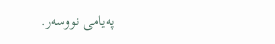په‌یامی‌ نووسه‌ر.